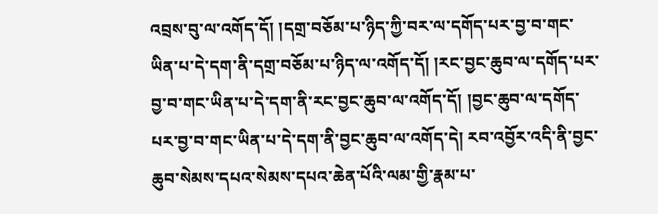འབྲས་བུ་ལ་འགོད་དོ། །དགྲ་བཅོམ་པ་ཉིད་ཀྱི་བར་ལ་དགོད་པར་བྱ་བ་གང་ཡིན་པ་དེ་དག་ནི་དགྲ་བཅོམ་པ་ཉིད་ལ་འགོད་དོ། །རང་བྱང་ཆུབ་ལ་དགོད་པར་བྱ་བ་གང་ཡིན་པ་དེ་དག་ནི་རང་བྱང་ཆུབ་ལ་འགོད་དོ། །བྱང་ཆུབ་ལ་དགོད་པར་བྱ་བ་གང་ཡིན་པ་དེ་དག་ནི་བྱང་ཆུབ་ལ་འགོད་དེ། རབ་འབྱོར་འདི་ནི་བྱང་ཆུབ་སེམས་དཔའ་སེམས་དཔའ་ཆེན་པོའི་ལམ་གྱི་རྣམ་པ་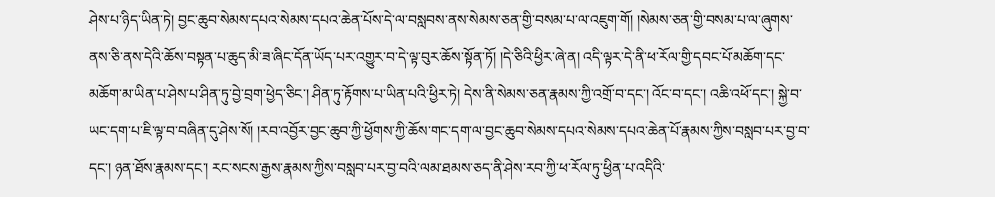ཤེས་པ་ཉིད་ཡིན་ཏེ། བྱང་ཆུབ་སེམས་དཔའ་སེམས་དཔའ་ཆེན་པོས་དེ་ལ་བསླབས་ནས་སེམས་ཅན་གྱི་བསམ་པ་ལ་འཇུག་གོ། །སེམས་ཅན་གྱི་བསམ་པ་ལ་ཞུགས་ནས་ཅི་ནས་དེའི་ཆོས་བསྟན་པ་ཆུད་མི་ཟ་ཞིང་དོན་ཡོད་པར་འགྱུར་བ་དེ་ལྟ་བུར་ཆོས་སྟོན་ཏོ། །དེ་ཅིའི་ཕྱིར་ཞེ་ན། འདི་ལྟར་དེ་ནི་ཕ་རོལ་གྱི་དབང་པོ་མཆོག་དང་མཆོག་མ་ཡིན་པ་ཤེས་པ་ཤིན་ཏུ་བྱེ་བྲག་ཕྱེད་ཅིང་། ཤིན་ཏུ་རྟོགས་པ་ཡིན་པའི་ཕྱིར་ཏེ། དེས་ནི་སེམས་ཅན་རྣམས་ཀྱི་འགྲོ་བ་དང་། འོང་བ་དང་། འཆི་འཕོ་དང་། སྐྱེ་བ་ཡང་དག་པ་ཇི་ལྟ་བ་བཞིན་དུ་ཤེས་སོ། །རབ་འབྱོར་བྱང་ཆུབ་ཀྱི་ཕྱོགས་ཀྱི་ཆོས་གང་དག་ལ་བྱང་ཆུབ་སེམས་དཔའ་སེམས་དཔའ་ཆེན་པོ་རྣམས་ཀྱིས་བསླབ་པར་བྱ་བ་དང་། ཉན་ཐོས་རྣམས་དང་། རང་སངས་རྒྱས་རྣམས་ཀྱིས་བསླབ་པར་བྱ་བའི་ལམ་ཐམས་ཅད་ནི་ཤེས་རབ་ཀྱི་ཕ་རོལ་ཏུ་ཕྱིན་པ་འདིའི་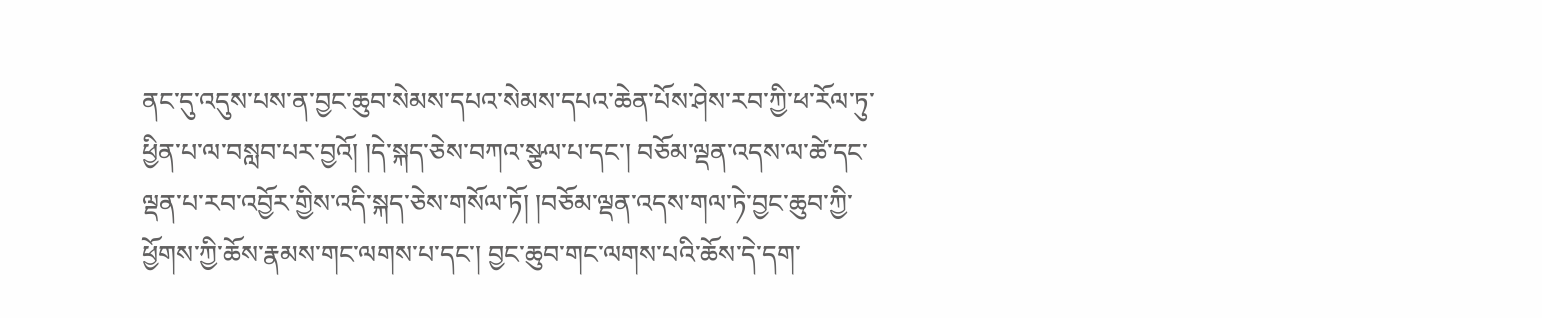ནང་དུ་འདུས་པས་ན་བྱང་ཆུབ་སེམས་དཔའ་སེམས་དཔའ་ཆེན་པོས་ཤེས་རབ་ཀྱི་ཕ་རོལ་ཏུ་ཕྱིན་པ་ལ་བསླབ་པར་བྱའོ། །དེ་སྐད་ཅེས་བཀའ་སྩལ་པ་དང་། བཅོམ་ལྡན་འདས་ལ་ཚེ་དང་ལྡན་པ་རབ་འབྱོར་གྱིས་འདི་སྐད་ཅེས་གསོལ་ཏོ། །བཅོམ་ལྡན་འདས་གལ་ཏེ་བྱང་ཆུབ་ཀྱི་ཕྱོགས་ཀྱི་ཆོས་རྣམས་གང་ལགས་པ་དང་། བྱང་ཆུབ་གང་ལགས་པའི་ཆོས་དེ་དག་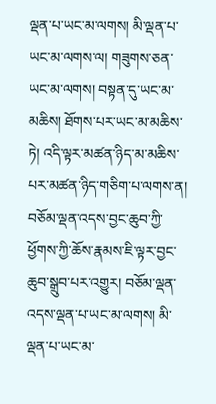ལྡན་པ་ཡང་མ་ལགས། མི་ལྡན་པ་ཡང་མ་ལགས་ལ། གཟུགས་ཅན་ཡང་མ་ལགས། བསྟན་དུ་ཡང་མ་མཆིས། ཐོགས་པར་ཡང་མ་མཆིས་ཏེ། འདི་ལྟར་མཚན་ཉིད་མ་མཆིས་པར་མཚན་ཉིད་གཅིག་པ་ལགས་ན། བཅོམ་ལྡན་འདས་བྱང་ཆུབ་ཀྱི་ཕྱོགས་ཀྱི་ཆོས་རྣམས་ཇི་ལྟར་བྱང་ཆུབ་སྒྲུབ་པར་འགྱུར། བཅོམ་ལྡན་འདས་ལྡན་པ་ཡང་མ་ལགས། མི་ལྡན་པ་ཡང་མ་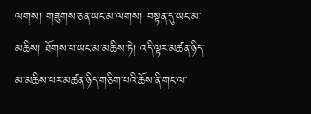ལགས། གཟུགས་ཅན་ཡང་མ་ལགས། བསྟན་དུ་ཡང་མ་མཆིས། ཐོགས་པ་ཡང་མ་མཆིས་ཏེ། འདི་ལྟར་མཚན་ཉིད་མ་མཆིས་པར་མཚན་ཉིད་གཅིག་པའི་ཆོས་ནི་གང་ལ་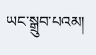ཡང་སྒྲུབ་པའམ།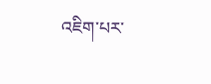འཇིག་པར་